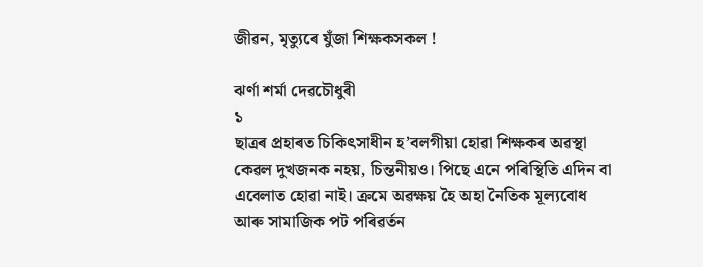জীৱন, মৃত্যুৰে যুঁজা শিক্ষকসকল !

ঝৰ্ণা শৰ্মা দেৱচৌধুৰী
১
ছাত্ৰৰ প্ৰহাৰত চিকিৎসাধীন হ’বলগীয়া হোৱা শিক্ষকৰ অৱস্থা কেৱল দুখজনক নহয়, চিন্তনীয়ও। পিছে এনে পৰিস্থিতি এদিন বা এবেলাত হোৱা নাই। ক্ৰমে অৱক্ষয় হৈ অহা নৈতিক মূল্যবোধ আৰু সামাজিক পট পৰিৱৰ্তন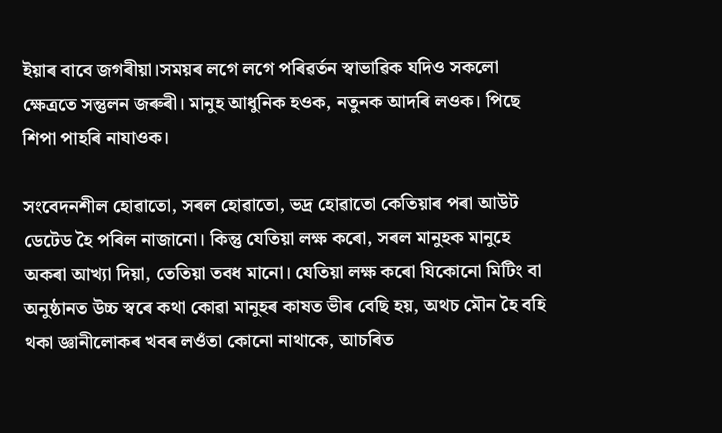ইয়াৰ বাবে জগৰীয়া।সময়ৰ লগে লগে পৰিৱৰ্তন স্বাভাৱিক যদিও সকলো ক্ষেত্ৰতে সন্তুলন জৰুৰী। মানুহ আধুনিক হওক, নতুনক আদৰি লওক। পিছে শিপা পাহৰি নাযাওক।

সংবেদনশীল হোৱাতো, সৰল হোৱাতো, ভদ্ৰ হোৱাতো কেতিয়াৰ পৰা আউট ডেটেড হৈ পৰিল নাজানো। কিন্তু যেতিয়া লক্ষ কৰো, সৰল মানুহক মানুহে অকৰা আখ্যা দিয়া, তেতিয়া তবধ মানো। যেতিয়া লক্ষ কৰো যিকোনো মিটিং বা অনুষ্ঠানত উচ্চ স্বৰে কথা কোৱা মানুহৰ কাষত ভীৰ বেছি হয়, অথচ মৌন হৈ বহি থকা জ্ঞানীলোকৰ খবৰ লওঁতা কোনো নাথাকে, আচৰিত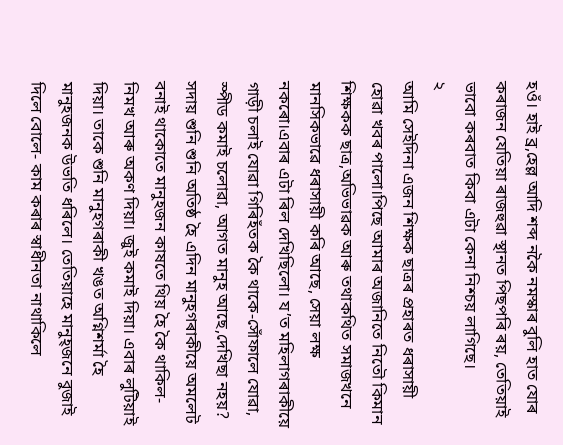হওঁ। হাই ব্র,হেল্ল আদি শব্দ নকৈ নমস্কাৰ বুলি হাত যোৰ কৰাজন যেতিয়া ৰাজহুৱা স্থানত পিছপৰি ৰয়, তেতিয়াই ভাবো কৰবাত কিবা এটা কেনা নিশ্চয় লাগিছে।
২
আমি সেইদিনা এজন শিক্ষক ছাত্ৰৰ প্ৰহাৰত ধৰাসায়ী হোৱা খবৰ পালো।পিছে আমাৰ অজানিতে নিতৌ কিমান শিক্ষকক ছাত্ৰ,অভিভাৱক আৰু তথাকথিত সমাজখনে মানসিকভাৱে ধৰাসায়ী কৰি আছে, সেয়া লক্ষ নকৰো।এবাৰ এটা ৰিল দেখিছিলো। য’ত মহিলাগৰাকীয়ে গাড়ী চলাই যোৱা গিৰিহঁতক কৈ থাকে-সোঁফালে যোৱা, স্পীড কমাই চলোৱা, আগত মানুহ আছে,দেখিছা নহয়? সদায় শুনি শুনি অতিষ্ঠ হৈ এদিন মানুহগৰাকীয়ে অমলেট বনাই থাকোতে মানুহজন কাষতে থিয় হৈ কৈ থাকিল- নিমখ আৰু অকণ দিয়া। জুই কমাই দিয়া। এবাৰ লুটিয়াই দিয়া। তাকে শুনি মানুহগৰাকী খঙত অগ্নিশৰ্মা হৈ মানুহজনক উভতি ধৰিলে। তেতিয়াহে মানুহ্জনে বুজাই দিলে বোলে- কাম কৰাৰ স্বাধীনতা নাথাকিলে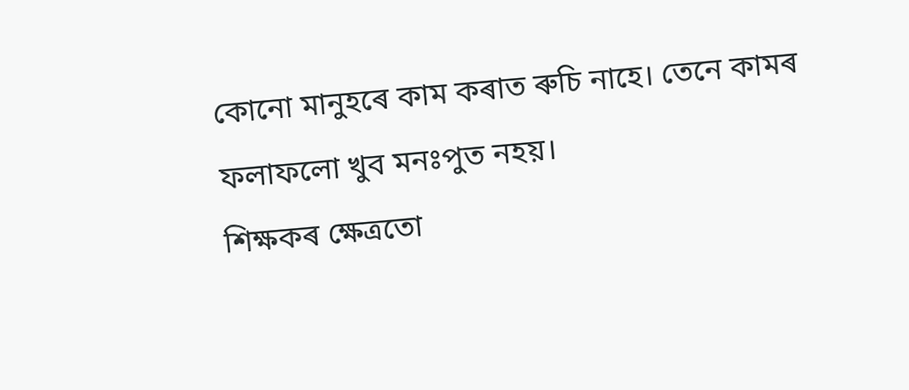কোনো মানুহৰে কাম কৰাত ৰুচি নাহে। তেনে কামৰ ফলাফলো খুব মনঃপুত নহয়।
শিক্ষকৰ ক্ষেত্ৰতো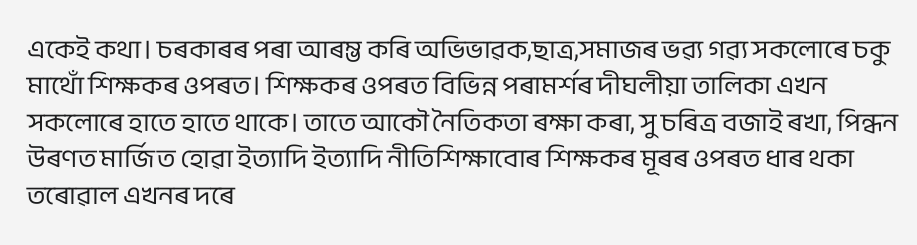একেই কথা। চৰকাৰৰ পৰা আৰম্ভ কৰি অভিভাৱক,ছাত্ৰ,সমাজৰ ভৱ্য গৱ্য সকলোৰে চকু মাথোঁ শিক্ষকৰ ওপৰত। শিক্ষকৰ ওপৰত বিভিন্ন পৰামৰ্শৰ দীঘলীয়া তালিকা এখন সকলোৰে হাতে হাতে থাকে। তাতে আকৌ নৈতিকতা ৰক্ষা কৰা, সু চৰিত্ৰ বজাই ৰখা, পিন্ধন উৰণত মাৰ্জিত হোৱা ইত্যাদি ইত্যাদি নীতিশিক্ষাবোৰ শিক্ষকৰ মূৰৰ ওপৰত ধাৰ থকা তৰোৱাল এখনৰ দৰে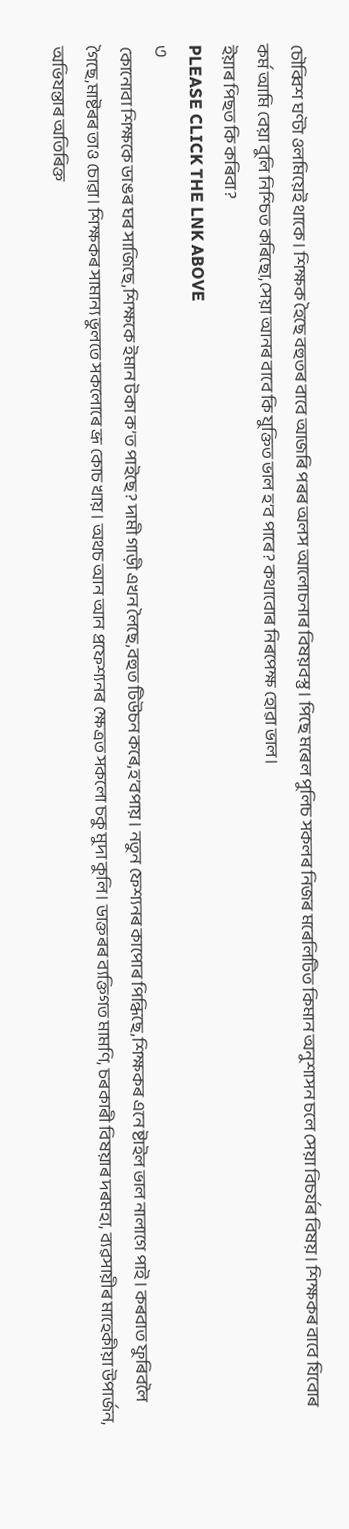চৌব্বিশ ঘণ্টা ওলমিয়েই থাকে। শিক্ষক হৈছে বহুতৰ বাবে আজৰি পৰৰ অলস আলোচনাৰ বিষয়বস্তু। পিছে মৰেল পুলিচ সকলৰ নিজৰ মৰেলিটিত কিমান অনুশাসন চলে সেয়া বিচৰ্যৰ বিষয়। শিক্ষকৰ বাবে যিবোৰ কৰ্ম আমি বেয়া বুলি নিশ্চিত কৰিছো,সেয়া আনৰ বাবে কি যুক্তিত ভাল হ’ব পাৰে? কথাবোৰ নিৰপেক্ষ হোৱা ভাল।
ইয়াৰ পিছত কি কৰিবা?
PLEASE CLICK THE LNK ABOVE
৩
কোনোবা শিক্ষকে ডাঙৰ ঘৰ সাজিছে,শিক্ষকে ইমান টকা ক’ত পাইছে? দামী গাড়ী এখন লৈছে,বহুত টিউচন কৰে,হ’বপায়। নতুন ফেশ্যনৰ কাপোৰ পিন্ধিছে,শিক্ষকৰ এনে ষ্টাইল ভাল নালাগে পাই। কৰবাত ফুৰিবলৈ গৈছে,মাষ্টৰৰ তাও চোৱা। শিক্ষকৰ সামান্য ভুলতে সকলোৰে ভ্ৰূ কোচ খায়। অথচ আন আন প্ৰফেশ্যনৰ ক্ষেত্ৰত সকলো চকু মুদা কুলি। ডাক্তৰৰ ব্যক্তিগত মামণি, চৰকাৰী বিষয়াৰ দৰমহা, ব্যৱসায়ীৰ মাহেকীয়া উপাৰ্জন, অভিযন্তাৰ অতিৰিক্ত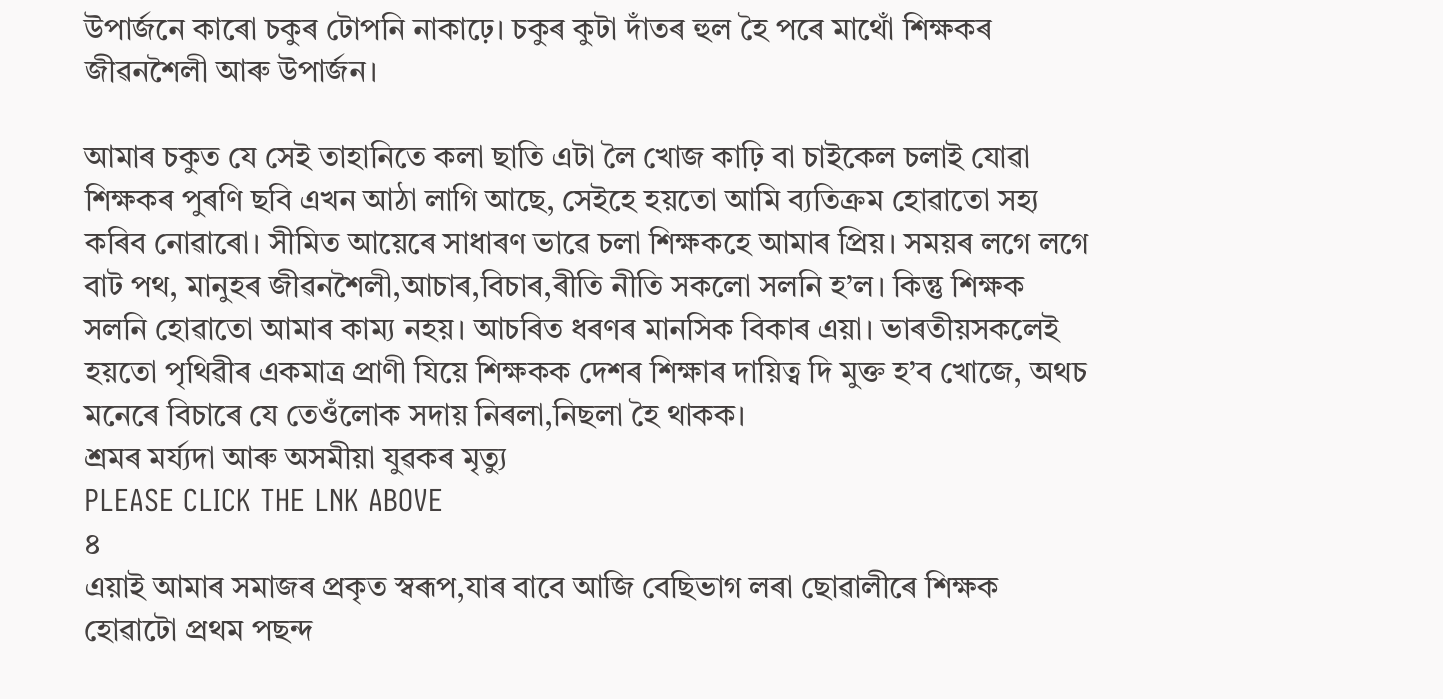উপাৰ্জনে কাৰো চকুৰ টোপনি নাকাঢ়ে। চকুৰ কুটা দাঁতৰ হুল হৈ পৰে মাথোঁ শিক্ষকৰ জীৱনশৈলী আৰু উপাৰ্জন।

আমাৰ চকুত যে সেই তাহানিতে কলা ছাতি এটা লৈ খোজ কাঢ়ি বা চাইকেল চলাই যোৱা শিক্ষকৰ পুৰণি ছবি এখন আঠা লাগি আছে, সেইহে হয়তো আমি ব্যতিক্রম হোৱাতো সহ্য কৰিব নোৱাৰো। সীমিত আয়েৰে সাধাৰণ ভাৱে চলা শিক্ষকহে আমাৰ প্রিয়। সময়ৰ লগে লগে বাট পথ, মানুহৰ জীৱনশৈলী,আচাৰ,বিচাৰ,ৰীতি নীতি সকলো সলনি হ’ল। কিন্তু শিক্ষক সলনি হোৱাতো আমাৰ কাম্য নহয়। আচৰিত ধৰণৰ মানসিক বিকাৰ এয়া। ভাৰতীয়সকলেই হয়তো পৃথিৱীৰ একমাত্ৰ প্ৰাণী যিয়ে শিক্ষকক দেশৰ শিক্ষাৰ দায়িত্ব দি মুক্ত হ’ব খোজে, অথচ মনেৰে বিচাৰে যে তেওঁলোক সদায় নিৰলা,নিছলা হৈ থাকক।
শ্ৰমৰ মৰ্য্যদা আৰু অসমীয়া যুৱকৰ মৃত্যু
PLEASE CLICK THE LNK ABOVE
৪
এয়াই আমাৰ সমাজৰ প্ৰকৃত স্বৰূপ,যাৰ বাবে আজি বেছিভাগ লৰা ছোৱালীৰে শিক্ষক হোৱাটো প্ৰথম পছন্দ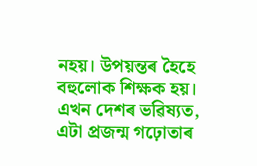নহয়। উপয়ন্তৰ হৈহে বহুলোক শিক্ষক হয়। এখন দেশৰ ভৱিষ্যত, এটা প্ৰজন্ম গঢ়োতাৰ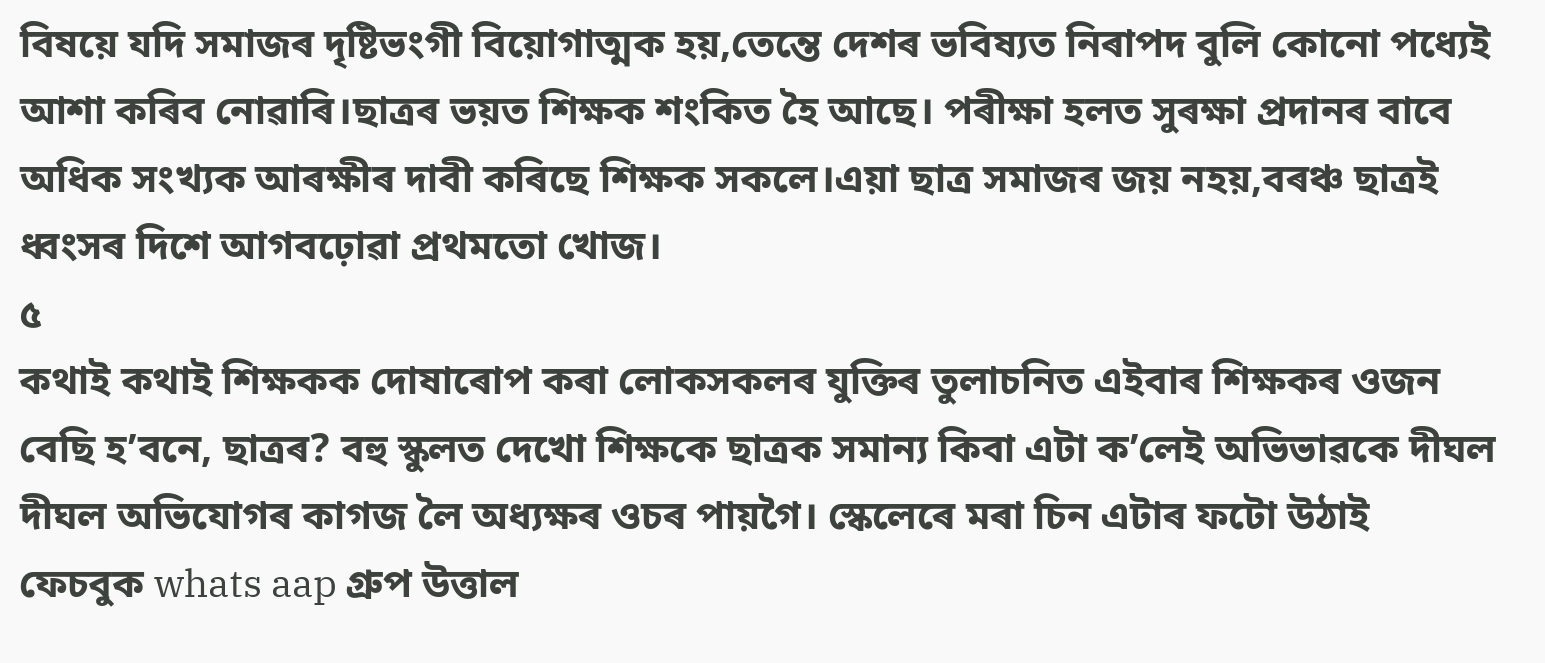বিষয়ে যদি সমাজৰ দৃষ্টিভংগী বিয়োগাত্মক হয়,তেন্তে দেশৰ ভবিষ্যত নিৰাপদ বুলি কোনো পধ্যেই আশা কৰিব নোৱাৰি।ছাত্ৰৰ ভয়ত শিক্ষক শংকিত হৈ আছে। পৰীক্ষা হলত সুৰক্ষা প্ৰদানৰ বাবে অধিক সংখ্যক আৰক্ষীৰ দাবী কৰিছে শিক্ষক সকলে।এয়া ছাত্ৰ সমাজৰ জয় নহয়,বৰঞ্চ ছাত্ৰই ধ্বংসৰ দিশে আগবঢ়োৱা প্ৰথমতো খোজ।
৫
কথাই কথাই শিক্ষকক দোষাৰোপ কৰা লোকসকলৰ যুক্তিৰ তুলাচনিত এইবাৰ শিক্ষকৰ ওজন বেছি হ’বনে, ছাত্ৰৰ? বহু স্কুলত দেখো শিক্ষকে ছাত্ৰক সমান্য কিবা এটা ক’লেই অভিভাৱকে দীঘল দীঘল অভিযোগৰ কাগজ লৈ অধ্যক্ষৰ ওচৰ পায়গৈ। স্কেলেৰে মৰা চিন এটাৰ ফটো উঠাই ফেচবুক whats aap গ্ৰুপ উত্তাল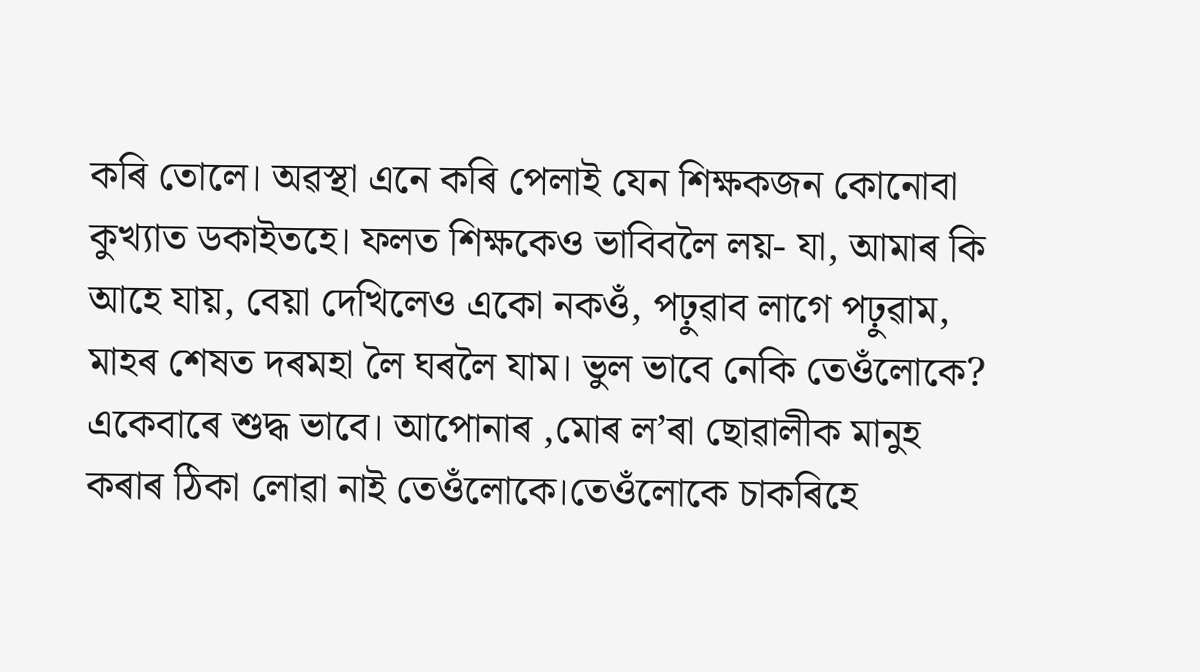কৰি তোলে। অৱস্থা এনে কৰি পেলাই যেন শিক্ষকজন কোনোবা কুখ্যাত ডকাইতহে। ফলত শিক্ষকেও ভাবিবলৈ লয়- যা, আমাৰ কি আহে যায়, বেয়া দেখিলেও একো নকওঁ, পঢ়ুৱাব লাগে পঢ়ুৱাম, মাহৰ শেষত দৰমহা লৈ ঘৰলৈ যাম। ভুল ভাবে নেকি তেওঁলোকে? একেবাৰে শুদ্ধ ভাবে। আপোনাৰ ,মোৰ ল’ৰা ছোৱালীক মানুহ কৰাৰ ঠিকা লোৱা নাই তেওঁলোকে।তেওঁলোকে চাকৰিহে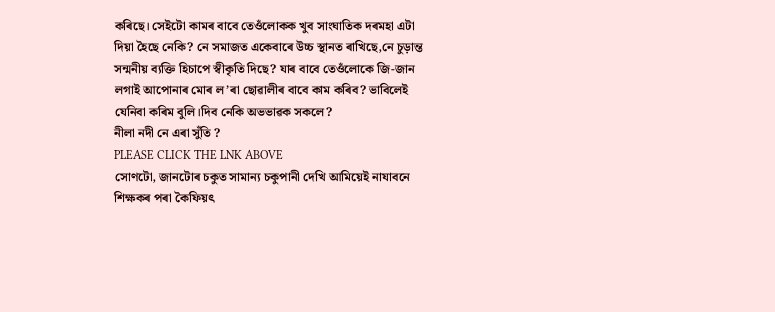কৰিছে। সেইটো কামৰ বাবে তেওঁলোকক খুব সাংঘাতিক দৰমহা এটা দিয়া হৈছে নেকি? নে সমাজত একেবাৰে উচ্চ স্থানত ৰাখিছে,নে চুড়ান্ত সন্মনীয় ব্যক্তি হিচাপে স্বীকৃতি দিছে? যাৰ বাবে তেওঁলোকে জি-জান লগাই আপোনাৰ মোৰ ল’ৰা ছোৱালীৰ বাবে কাম কৰিব? ভাবিলেই যেনিবা কৰিম বুলি।দিব নেকি অভভাৱক সকলে?
নীলা নদী নে এৰা সুঁতি ?
PLEASE CLICK THE LNK ABOVE
সোণটো, জানটোৰ চকুত সামান্য চকুপানী দেখি আমিয়েই নাযাবনে শিক্ষকৰ পৰা কৈফিয়ৎ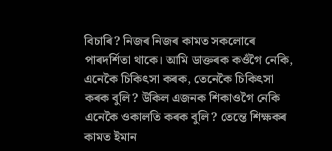বিচাৰি? নিজৰ নিজৰ কামত সকলোৰে পাৰদৰ্শিতা থাকে। আমি ডাক্তৰক কওঁগৈ নেকি, এনেকৈ চিকিৎসা কৰক, তেনেকৈ চিকিৎসা কৰক বুলি? উকিল এজনক শিকাওগৈ নেকি এনেকৈ ওকালতি কৰক বুলি? তেন্তে শিক্ষকৰ কামত ইমান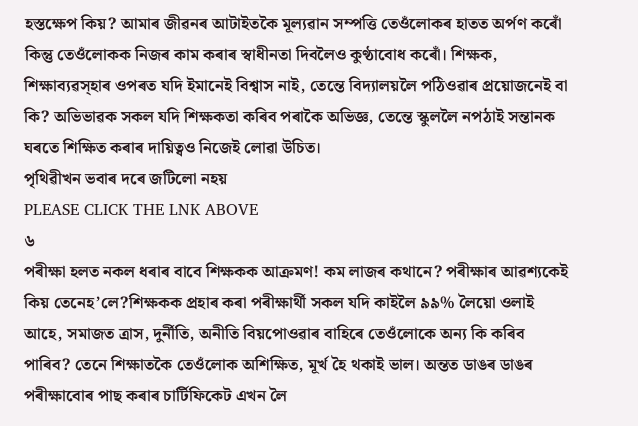হস্তক্ষেপ কিয়? আমাৰ জীৱনৰ আটাইতকৈ মূল্যৱান সম্পত্তি তেওঁলোকৰ হাতত অৰ্পণ কৰোঁ কিন্তু তেওঁলোকক নিজৰ কাম কৰাৰ স্বাধীনতা দিবলৈও কুণ্ঠাবোধ কৰোঁ। শিক্ষক, শিক্ষাব্যৱস্হাৰ ওপৰত যদি ইমানেই বিশ্বাস নাই, তেন্তে বিদ্যালয়লৈ পঠিওৱাৰ প্ৰয়োজনেই বা কি? অভিভাৱক সকল যদি শিক্ষকতা কৰিব পৰাকৈ অভিজ্ঞ, তেন্তে স্কুললৈ নপঠাই সন্তানক ঘৰতে শিক্ষিত কৰাৰ দায়িত্বও নিজেই লোৱা উচিত।
পৃথিৱীখন ভবাৰ দৰে জটিলো নহয়
PLEASE CLICK THE LNK ABOVE
৬
পৰীক্ষা হলত নকল ধৰাৰ বাবে শিক্ষকক আক্ৰমণ! কম লাজৰ কথানে? পৰীক্ষাৰ আৱশ্যকেই কিয় তেনেহ’লে?শিক্ষকক প্ৰহাৰ কৰা পৰীক্ষাৰ্থী সকল যদি কাইলৈ ৯৯% লৈয়ো ওলাই আহে, সমাজত ত্ৰাস, দুৰ্নীতি, অনীতি বিয়পোওৱাৰ বাহিৰে তেওঁলোকে অন্য কি কৰিব পাৰিব? তেনে শিক্ষাতকৈ তেওঁলোক অশিক্ষিত, মূৰ্খ হৈ থকাই ভাল। অন্তত ডাঙৰ ডাঙৰ পৰীক্ষাবোৰ পাছ কৰাৰ চাৰ্টিফিকেট এখন লৈ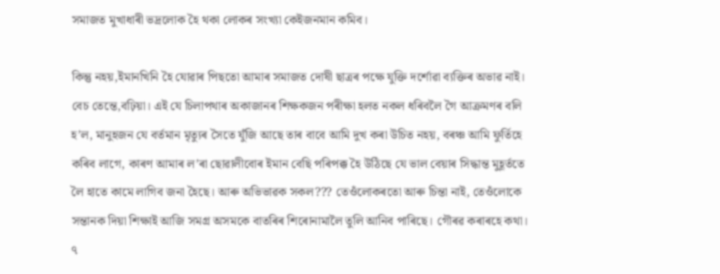সমাজত মুখাধাৰী ভদ্ৰলোক হৈ থকা লোকৰ সংখ্যা কেইজনমান কমিব।

কিন্তু নহয়,ইমানখিনি হৈ যোৱাৰ পিছতো আমাৰ সমাজত দোষী ছাত্ৰৰ পক্ষে যুক্তি দৰ্শোৱা ব্যক্তিৰ অভাৱ নাই। বেচ তেন্তে,বঢ়িয়া। এই যে চিলাপথাৰ অকাজানৰ শিক্ষকজন পৰীক্ষা হলত নকল ধৰিবলৈ গৈ আক্ৰমণৰ বলি হ’ল, মানুহজন যে বৰ্তমান মৃত্যুৰ সৈতে যুঁজি আছে তাৰ বাবে আমি দুখ কৰা উচিত নহয়, বৰঞ্চ আমি ফুৰ্তিহে কৰিব লাগে, কাৰণ আমাৰ ল’ৰা ছোৱালীবোৰ ইমান বেছি পৰিপক্ক হৈ উঠিছে যে ভাল বেয়াৰ সিদ্ধান্ত মুহূৰ্ততে লৈ হাতে কামে লাগিব জনা হৈছে। আৰু অভিভাৱক সকল??? তেওঁলোকৰতো আৰু চিন্তা নাই, তেওঁলোকে সন্তানক দিয়া শিক্ষাই আজি সমগ্ৰ অসমকে বাতৰিৰ শিৰোনামালৈ তুলি আনিব পাৰিছে। গৌৰৱ কৰাৰহে কথা।
৭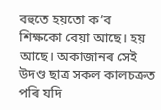বহুতে হয়তো ক’ব শিক্ষকো বেয়া আছে। হয় আছে। অকাজানৰ সেই উদণ্ড ছাত্ৰ সকল কালচক্ৰত পৰি যদি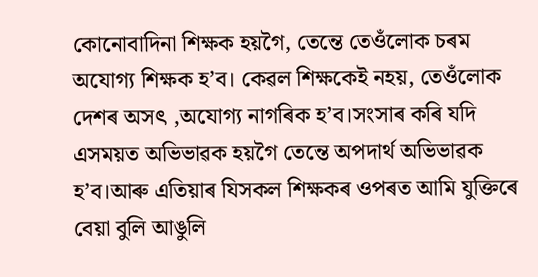কোনোবাদিনা শিক্ষক হয়গৈ, তেন্তে তেওঁলোক চৰম অযোগ্য শিক্ষক হ’ব। কেৱল শিক্ষকেই নহয়, তেওঁলোক দেশৰ অসৎ ,অযোগ্য নাগৰিক হ’ব।সংসাৰ কৰি যদি এসময়ত অভিভাৱক হয়গৈ তেন্তে অপদাৰ্থ অভিভাৱক হ’ব।আৰু এতিয়াৰ যিসকল শিক্ষকৰ ওপৰত আমি যুক্তিৰে বেয়া বুলি আঙুলি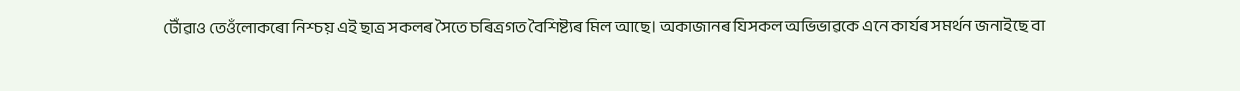টোঁৱাও তেওঁলোকৰো নিশ্চয় এই ছাত্ৰ সকলৰ সৈতে চৰিত্ৰগত বৈশিষ্ট্যৰ মিল আছে। অকাজানৰ যিসকল অভিভাৱকে এনে কাৰ্যৰ সমৰ্থন জনাইছে বা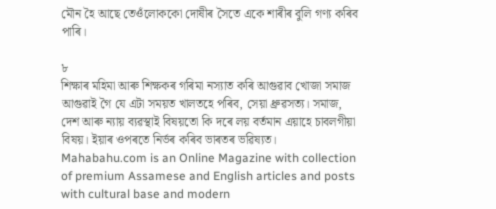মৌন হৈ আছে তেওঁলোককো দোষীৰ সৈতে একে শাৰীৰ বুলি গণ্য কৰিব পাৰি।

৮
শিক্ষাৰ মহিমা আৰু শিক্ষকৰ গৰিমা নস্যাত কৰি আগুৱাব খোজা সমাজ আগুৱাই গৈ যে এটা সময়ত খালতহে পৰিব, সেয়া ধ্ৰুৱসত্য। সমাজ, দেশ আৰু ন্যায় ব্যৱস্থাই বিষয়তো কি দৰে লয় বৰ্তমান এয়াহে চাবলগীয়া বিষয়। ইয়াৰ ওপৰতে নিৰ্ভৰ কৰিব ভাৰতৰ ভৱিষ্যত।
Mahabahu.com is an Online Magazine with collection of premium Assamese and English articles and posts with cultural base and modern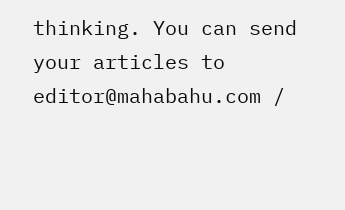thinking. You can send your articles to editor@mahabahu.com /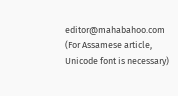editor@mahabahoo.com (For Assamese article, Unicode font is necessary)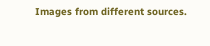Images from different sources.